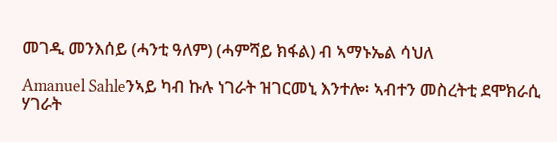መገዲ መንእሰይ (ሓንቲ ዓለም) (ሓምሻይ ክፋል) ብ ኣማኑኤል ሳህለ

Amanuel Sahleንኣይ ካብ ኩሉ ነገራት ዝገርመኒ እንተሎ፡ ኣብተን መስረትቲ ደሞክራሲ ሃገራት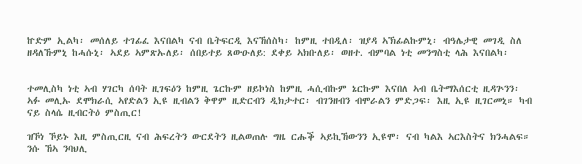ኵድም ኢልካ፡ መሰለይ ተገፊፈ እናበልካ ናብ ቤትፍርዲ እናኸሰስካ፡ ከምዚ ተበዲለ፡ ዝያዳ ኣኽፊልኩምኒ፡ ብዓሌታዊ መገዲ ስለ ዘዳለኹምኒ ከሓሱኒ፡ ኣደይ ኣምጽኡለይ፡ ሰበይተይ ጸውዑለይ: ደቀይ ኣክቡለይ፡ ወዘተ. ብምባል ነቲ መንግስቲ ላሕ እናበልካ፡


ተመሊስካ ነቲ ኣብ ሃገርካ ሰባት ዚገፍዕን ከምዚ ጌርኩም ዘይኮነስ ከምዚ ሓሲብኩም ኔርኩም እናበለ ኣብ ቤትማእሰርቲ ዚዳጕንን፡ ኣፉ መሊኡ ደሞክራሲ ኣየድልን ኢዩ ዚብልን ቅዋም ዚድርብን ዲክታተር፡ ብገንዘብን ብሞራልን ምድጋፍ፡ እዚ ኢዩ ዚገርመኒ። ካብ ናይ ስላሴ ዚብርትዕ ምስጢር!

ዝኾነ ኾይኑ እዚ ምስጢርዚ ናብ ሕፍረትን ውርደትን ዚልወጠሉ ግዜ ርሑቕ ኣይኪኸውንን ኢዩሞ፡ ናብ ካልእ ኣርእስትና ክንሓልፍ። ንሱ ኸኣ ንባህሊ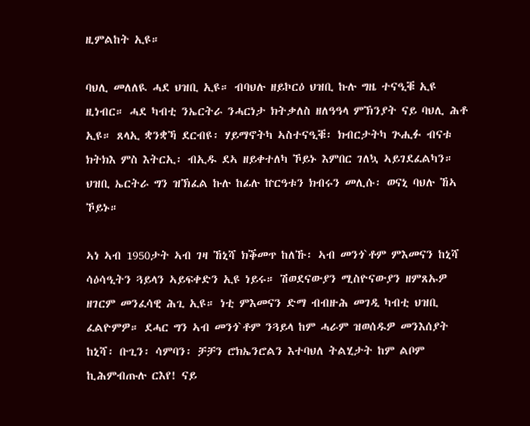ዚምልከት ኢዩ።

ባህሊ መለለዪ ሓደ ህዝቢ ኢዩ። ብባህሉ ዘይኮርዕ ህዝቢ ኩሉ ግዜ ተናዒቑ ኢዩ ዚነብር። ሓደ ካብቲ ንኤርትራ ንሓርነታ ክትቃለስ ዘለዓዓላ ምኽንያት ናይ ባህሊ ሕቶ ኢዩ። ጸላኢ ቋንቋኻ ደርብዩ፡ ሃይማኖትካ ኣስተናዒቑ፡ ክብርታትካ ጕሒፉ ብናቱ ክትክእ ምስ እትርኢ፡ ብኢዱ ደኣ ዘይቀተለካ ኾይኑ እምበር ገለኳ ኣይገደፈልካን። ህዝቢ ኤርትራ ግን ዝኽፈል ኩሉ ከፊሉ ኵርዓቱን ክብሩን መሊሱ፡ ወናኒ ባህሉ ኸኣ ኾይኑ።

ኣነ ኣብ 1950ታት ኣብ ገዛ ኸኒሻ ክቕመጥ ከለኹ፡ ኣብ መንጎ`ቶም ምእመናን ከኒሻ ሳዕሳዒትን ጓይላን ኣይፍቀድን ኢዩ ነይሩ። ሽወደናውያን ሚስዮናውያን ዘምጸኡዎ ዘገርም መንፈሳዊ ሕጊ ኢዩ። ነቲ ምእመናን ድማ ብብዙሕ መገዲ ካብቲ ህዝቢ ፈልዮምዎ። ደሓር ግን ኣብ መንጎ`ቶም ንጓይላ ከም ሓራም ዝወሰዱዎ መንእሰያት ከኒሻ፡ ቡጊን፡ ሳምባን፡ ቻቻን ሮክኤንሮልን እተባህለ ትልሂታት ከም ልቦም ኪሕምብጡሉ ርእየ! ናይ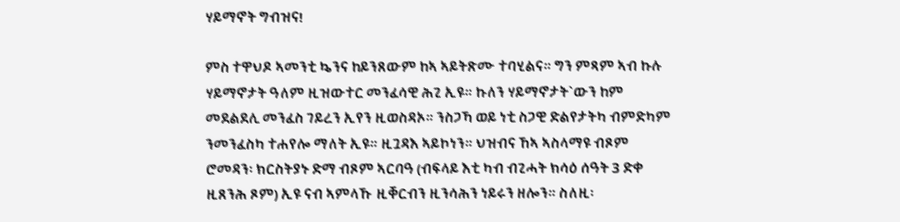ሃይማኖት ግብዝና!

ምስ ተዋህዶ ኣመንቲ ኴንና ከይንጸውም ከኣ ኣይትጽሙ ተባሂልና። ግን ምጻም ኣብ ኩሉ ሃይማኖታት ዓለም ዚዝውተር መንፈሳዊ ሕጊ ኢዩ። ኩለን ሃይማኖታት`ውን ከም መደልደሊ መንፈስ ገይረን ኢየን ዚወስዳኦ። ንስጋኻ ወይ ነቲ ስጋዊ ድልየታትካ ብምድካም ንመንፈስካ ተሐየሎ ማለት ኢዩ። ዚጓዳእ ኣይኮነን። ህዝብና ኸኣ ኣስላማዩ ብጾም ሮመዳን፡ ክርስትያኑ ድማ ብጾም ኣርባዓ (ብፍላይ እቲ ካብ ብጊሓት ክሳዕ ሰዓት 3 ድቀ ዚጸንሕ ጾም) ኢዩ ናብ ኣምላኹ ዚቐርብን ዚንሳሕን ነይሩን ዘሎን። ስለዚ፡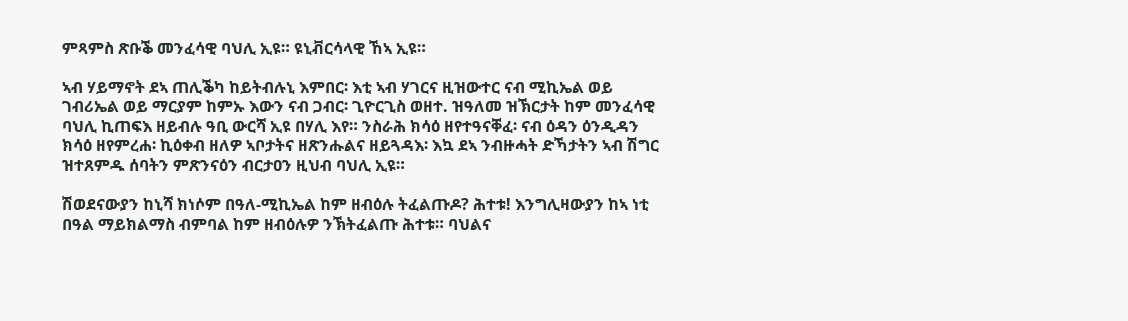ምጻምስ ጽቡቕ መንፈሳዊ ባህሊ ኢዩ። ዩኒቭርሳላዊ ኸኣ ኢዩ።

ኣብ ሃይማኖት ደኣ ጠሊቕካ ከይትብሉኒ እምበር፡ እቲ ኣብ ሃገርና ዚዝውተር ናብ ሚኪኤል ወይ ገብሪኤል ወይ ማርያም ከምኡ እውን ናብ ጋብር፡ ጊዮርጊስ ወዘተ. ዝዓለመ ዝኽርታት ከም መንፈሳዊ ባህሊ ኪጠፍእ ዘይብሉ ዓቢ ውርሻ ኢዩ በሃሊ እየ። ንስራሕ ክሳዕ ዘየተዓናቐፈ፡ ናብ ዕዳን ዕንዲዳን ክሳዕ ዘየምረሐ፡ ኪዕቀብ ዘለዎ ኣቦታትና ዘጽንሑልና ዘይጓዳእ፡ እኳ ደኣ ንብዙሓት ድኻታትን ኣብ ሽግር ዝተጸምዱ ሰባትን ምጽንናዕን ብርታዐን ዚህብ ባህሊ ኢዩ።

ሽወደናውያን ከኒሻ ክነሶም በዓለ-ሚኪኤል ከም ዘብዕሉ ትፈልጡዶ? ሕተቱ! እንግሊዛውያን ከኣ ነቲ በዓል ማይክልማስ ብምባል ከም ዘብዕሉዎ ንኽትፈልጡ ሕተቱ። ባህልና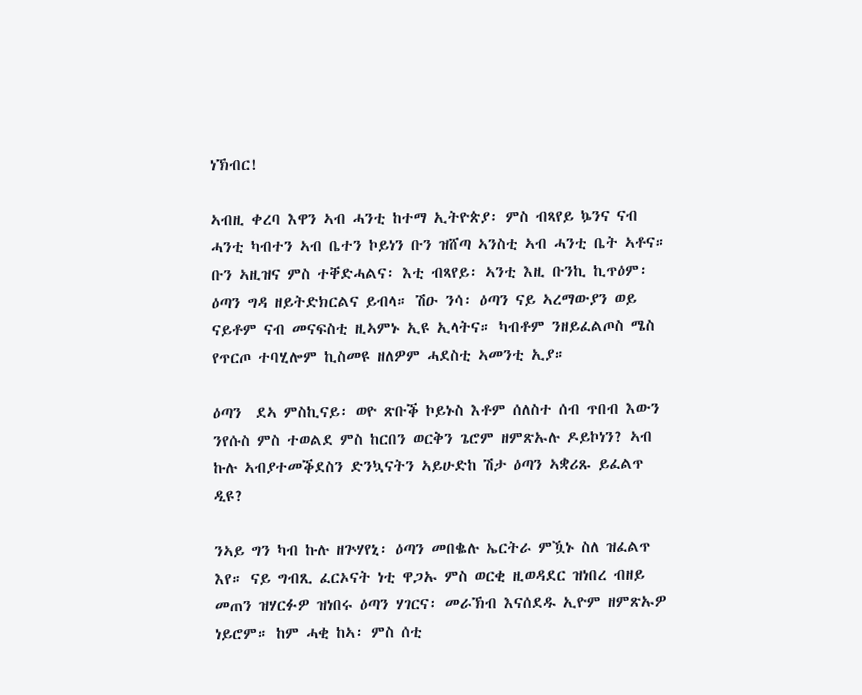ነኽብር!

ኣብዚ ቀረባ እዋን ኣብ ሓንቲ ከተማ ኢትዮጵያ፡ ምስ ብጻየይ ኴንና ናብ ሓንቲ ካብተን ኣብ ቤተን ኮይነን ቡን ዝሸጣ ኣንስቲ ኣብ ሓንቲ ቤት ኣቶና። ቡን ኣዚዝና ምስ ተቐድሓልና፡ እቲ ብጻየይ፡ ኣንቲ እዚ ቡንኪ ኪጥዕም፡ ዕጣን ግዳ ዘይትድክርልና ይብላ። ሽዑ ንሳ፡ ዕጣን ናይ ኣረማውያን ወይ ናይቶም ናብ መናፍስቲ ዚኣምኑ ኢዩ ኢላትና። ካብቶም ንዘይፈልጦስ ሜስ የጥርጦ ተባሂሎም ኪስመዩ ዘለዎም ሓደስቲ ኣመንቲ ኢያ።

ዕጣን  ደኣ ምስኪናይ፡ ወዮ ጽቡቕ ኮይኑስ እቶም ሰለስተ ሰብ ጥበብ እውን ንየሱስ ምስ ተወልደ ምስ ከርበን ወርቅን ጌሮም ዘምጽኡሉ ዶይኮነን? ኣብ ኩሉ ኣብያተመቕደስን ድንኳናትን ኣይሁድከ ሽታ ዕጣን ኣቋሪጹ ይፈልጥ ዲዩ?

ንኣይ ግን ካብ ኩሉ ዘጕሃየኒ፡ ዕጣን መበቈሉ ኤርትራ ምዃኑ ስለ ዝፈልጥ እየ። ናይ ግብጺ ፈርኦናት ነቲ ዋጋኡ ምስ ወርቂ ዚወዳደር ዝነበረ ብዘይ መጠን ዝሃርፉዎ ዝነበሩ ዕጣን ሃገርና፡ መራኽብ እናሰደዱ ኢዮም ዘምጽኡዎ ነይሮም። ከም ሓቂ ከኣ፡ ምስ ሰቲ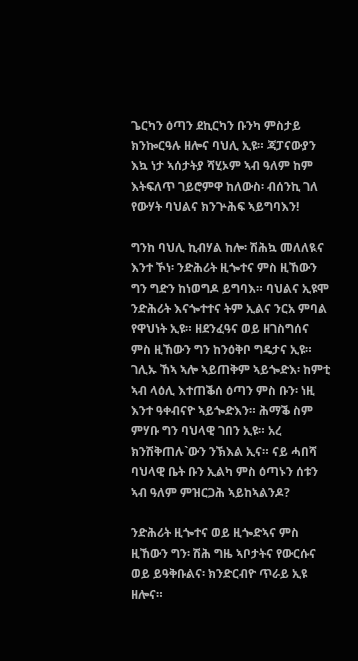ጌርካን ዕጣን ደኪርካን ቡንካ ምስታይ ክንኰርዓሉ ዘሎና ባህሊ ኢዩ። ጃፓናውያን እኳ ነታ ኣሰታትያ ሻሂኦም ኣብ ዓለም ከም እትፍለጥ ገይሮምዋ ከለውስ፡ ብሰንኪ ገለ የውሃት ባህልና ክንጕሕፍ ኣይግባእን!

ግንከ ባህሊ ኪብሃል ከሎ፡ ሽሕኳ መለለዪና እንተ ኾነ፡ ንድሕሪት ዚጐተና ምስ ዚኸውን ግን ግድን ከነወግዶ ይግባእ። ባህልና ኢዩሞ ንድሕሪት እናጐተተና ትም ኢልና ንርአ ምባል የዋህነት ኢዩ። ዘደንፈዓና ወይ ዘገስግሰና ምስ ዚኸውን ግን ከንዕቅቦ ግዴታና ኢዩ። ገሊኡ ኸኣ ኣሎ ኣይጠቅም ኣይጐድእ፡ ከምቲ ኣብ ላዕሊ እተጠቕሰ ዕጣን ምስ ቡን፡ ነዚ እንተ ዓቀብናዮ ኣይጐድእን። ሕማቕ ስም ምሃቡ ግን ባህላዊ ገበን ኢዩ። አረ ክንሽቅጠሉ`ውን ንኽእል ኢና። ናይ ሓበሻ ባህላዊ ቤት ቡን ኢልካ ምስ ዕጣኑን ሰቱን ኣብ ዓለም ምዝርጋሕ ኣይከኣልንዶ?

ንድሕሪት ዚጐተና ወይ ዚጐድኣና ምስ ዚኸውን ግን፡ ሽሕ ግዜ ኣቦታትና የውርሱና ወይ ይዓቅቡልና፡ ክንድርብዮ ጥራይ ኢዩ ዘሎና።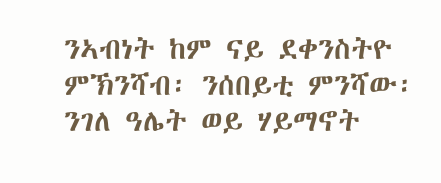ንኣብነት ከም ናይ ደቀንስትዮ ምኽንሻብ፡ ንሰበይቲ ምንሻው፡ ንገለ ዓሌት ወይ ሃይማኖት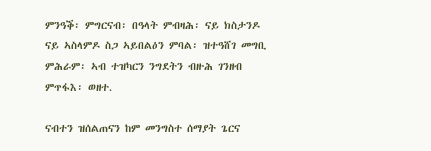ምንዓቕ፡ ምግርናብ፡ በዓላት ምብዛሕ፡ ናይ ክስታንዶ ናይ ኣስላምዶ ስጋ ኣይበልዕን ምባል፡ ዝተዓሸገ መግቢ ምሕራም፡ ኣብ ተዝካርን ንግደትን ብዙሕ ገንዘብ ምጥፋእ፡ ወዘተ.

ናብተን ዝሰልጠናን ከም መንግስተ ሰማያት ጌርና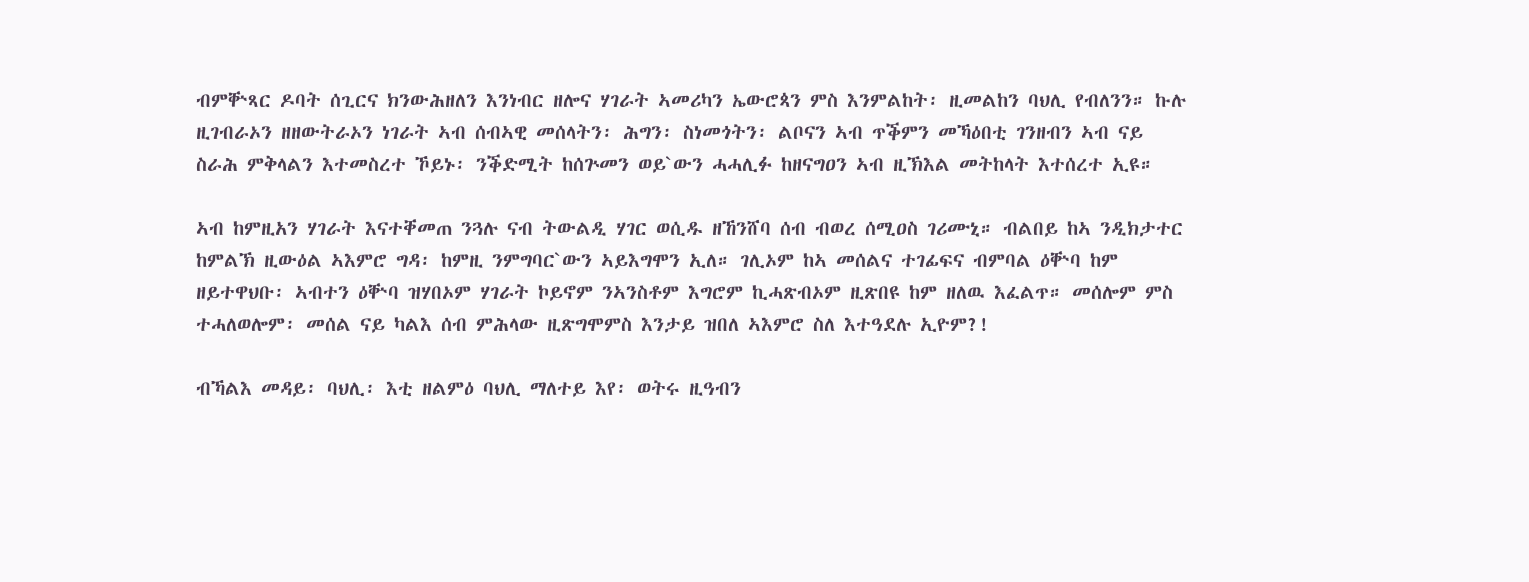ብምቝጻር ዶባት ሰጊርና ክንውሕዘለን እንነብር ዘሎና ሃገራት ኣመሪካን ኤውሮጳን ምስ እንምልከት፡ ዚመልከን ባህሊ የብለንን። ኩሉ ዚገብራኦን ዘዘውትራኦን ነገራት ኣብ ሰብኣዊ መሰላትን፡ ሕግን፡ ስነመጎትን፡ ልቦናን ኣብ ጥቕምን መኻዕበቲ ገንዘብን ኣብ ናይ ስራሕ ምቅላልን እተመስረተ ኾይኑ፡ ንቕድሚት ከሰጕመን ወይ`ውን ሓሓሊፉ ከዘናግዐን ኣብ ዚኽእል መትከላት እተሰረተ ኢዩ።

ኣብ ከምዚአን ሃገራት እናተቐመጠ ንጓሉ ናብ ትውልዲ ሃገር ወሲዱ ዘኸንሸባ ሰብ ብወረ ሰሚዐስ ገሪሙኒ። ብልበይ ከኣ ንዲክታተር ከምልኽ ዚውዕል ኣእምሮ ግዳ፡ ከምዚ ንምግባር`ውን ኣይእግሞን ኢለ። ገሊኦም ከኣ መሰልና ተገፊፍና ብምባል ዕቝባ ከም ዘይተዋህቡ፡ ኣብተን ዕቝባ ዝሃበኦም ሃገራት ኮይኖም ንኣንስቶም እግሮም ኪሓጽብኦም ዚጽበዩ ከም ዘለዉ እፈልጥ። መሰሎም ምስ ተሓለወሎም፡ መሰል ናይ ካልእ ሰብ ምሕላው ዚጽግሞምስ እንታይ ዝበለ ኣእምሮ ስለ እተዓደሉ ኢዮም?!

ብኻልእ መዳይ፡ ባህሊ፡ እቲ ዘልምዕ ባህሊ ማለተይ እየ፡ ወትሩ ዚዓብን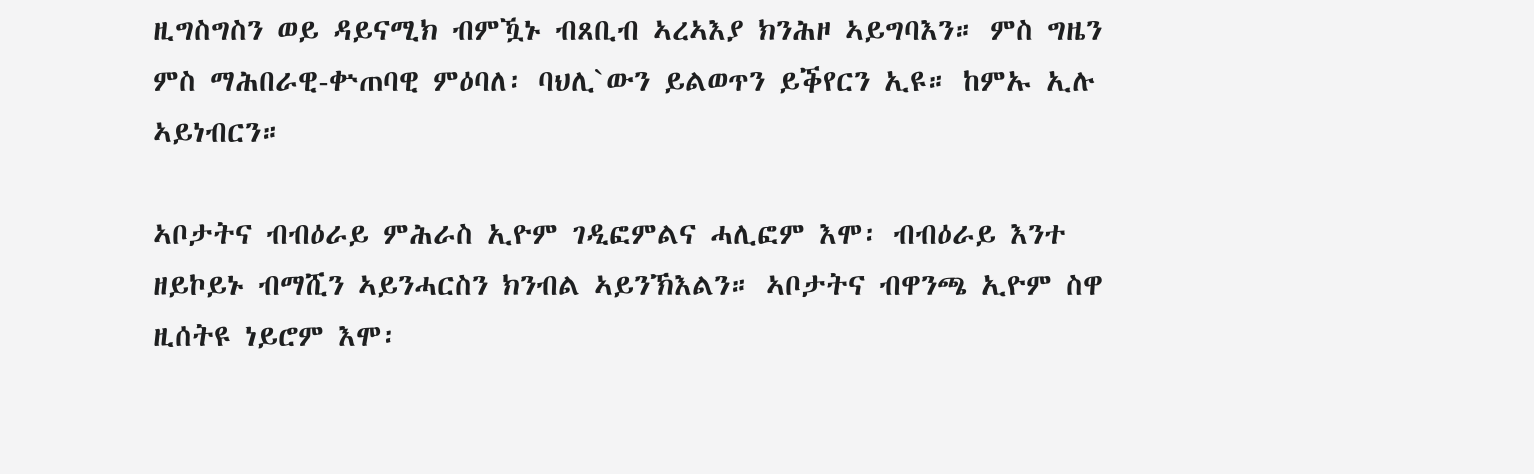ዚግስግስን ወይ ዳይናሚክ ብምዃኑ ብጸቢብ ኣረኣእያ ክንሕዞ ኣይግባእን። ምስ ግዜን ምስ ማሕበራዊ-ቍጠባዊ ምዕባለ፡ ባህሊ`ውን ይልወጥን ይቕየርን ኢዩ። ከምኡ ኢሉ ኣይነብርን።

ኣቦታትና ብብዕራይ ምሕራስ ኢዮም ገዲፎምልና ሓሊፎም እሞ፡ ብብዕራይ እንተ ዘይኮይኑ ብማሺን ኣይንሓርስን ክንብል ኣይንኽእልን። ኣቦታትና ብዋንጫ ኢዮም ስዋ ዚሰትዩ ነይሮም እሞ፡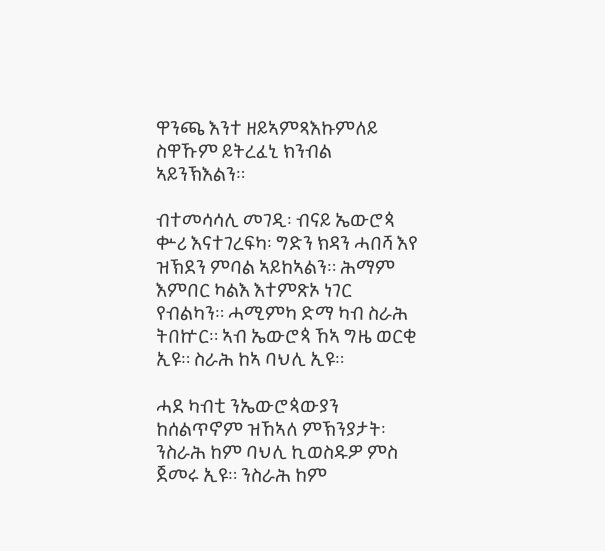ዋንጫ እንተ ዘይኣምጻእኩምለይ ስዋኹም ይትረፈኒ ክንብል ኣይንኽእልን።

ብተመሳሳሊ መገዲ፡ ብናይ ኤውሮጳ ቍሪ እናተገረፍካ፡ ግድን ክዳን ሓበሻ እየ ዝኽደን ምባል ኣይከኣልን። ሕማም እምበር ካልእ እተምጽኦ ነገር የብልካን። ሓሚምካ ድማ ካብ ስራሕ ትበኵር። ኣብ ኤውሮጳ ኸኣ ግዜ ወርቂ ኢዩ። ስራሕ ከኣ ባህሊ ኢዩ።

ሓደ ካብቲ ንኤውሮጳውያን ከሰልጥኖም ዝኸኣለ ምኽንያታት፡ ንስራሕ ከም ባህሊ ኪወስዱዎ ምስ ጀመሩ ኢዩ። ንስራሕ ከም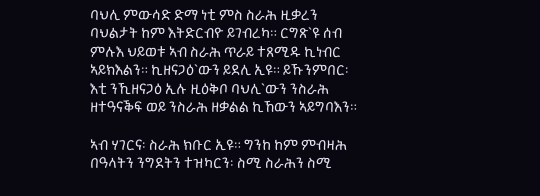ባህሊ ምውሳድ ድማ ነቲ ምስ ስራሕ ዚቃረን ባህልታት ከም እትድርብዮ ይገብረካ። ርግጽ`ዩ ሰብ ምሉእ ህይወቱ ኣብ ስራሕ ጥራይ ተጸሚዱ ኪነብር ኣይክእልን። ኪዘናጋዕ`ውን ይደሊ ኢዩ። ይኹንምበር፡ እቲ ንኺዘናጋዕ ኢሉ ዚዕቅቦ ባህሊ`ውን ንስራሕ ዘተዓናቕፍ ወይ ንስራሕ ዘቃልል ኪኸውን ኣይግባእን።

ኣብ ሃገርና፡ ስራሕ ክቡር ኢዩ። ግንከ ከም ምብዛሕ በዓላትን ንግደትን ተዝካርን፡ ስሚ ስራሕን ስሚ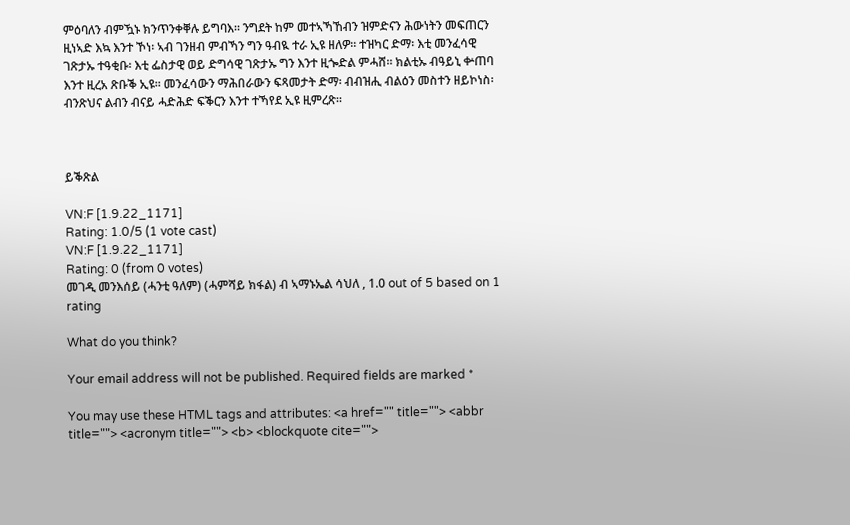ምዕባለን ብምዃኑ ክንጥንቀቐሉ ይግባእ። ንግደት ከም መተኣኻኸብን ዝምድናን ሕውነትን መፍጠርን ዚነኣድ እኳ እንተ ኾነ፡ ኣብ ገንዘብ ምብኻን ግን ዓብዪ ተራ ኢዩ ዘለዎ። ተዝካር ድማ፡ እቲ መንፈሳዊ ገጽታኡ ተዓቂቡ፡ እቲ ፌስታዊ ወይ ድግሳዊ ገጽታኡ ግን እንተ ዚጐድል ምሓሸ። ክልቲኡ ብዓይኒ ቍጠባ እንተ ዚረአ ጽቡቕ ኢዩ። መንፈሳውን ማሕበራውን ፍጻመታት ድማ፡ ብብዝሒ ብልዕን መስተን ዘይኮነስ፡ ብንጽህና ልብን ብናይ ሓድሕድ ፍቕርን እንተ ተኻየደ ኢዩ ዚምረጽ።



ይቕጽል

VN:F [1.9.22_1171]
Rating: 1.0/5 (1 vote cast)
VN:F [1.9.22_1171]
Rating: 0 (from 0 votes)
መገዲ መንእሰይ (ሓንቲ ዓለም) (ሓምሻይ ክፋል) ብ ኣማኑኤል ሳህለ , 1.0 out of 5 based on 1 rating

What do you think?

Your email address will not be published. Required fields are marked *

You may use these HTML tags and attributes: <a href="" title=""> <abbr title=""> <acronym title=""> <b> <blockquote cite="">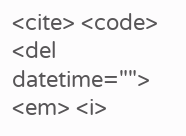<cite> <code> <del datetime=""> <em> <i>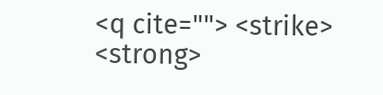<q cite=""> <strike> <strong>